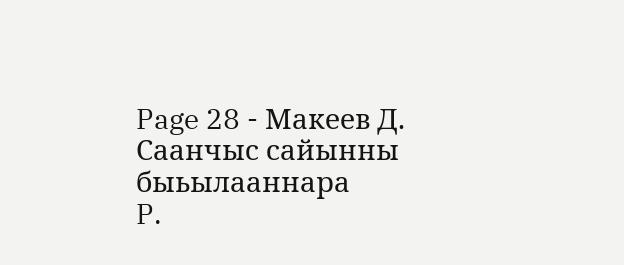Page 28 - Макеев Д. Саанчыс сайынны быьылааннара
P.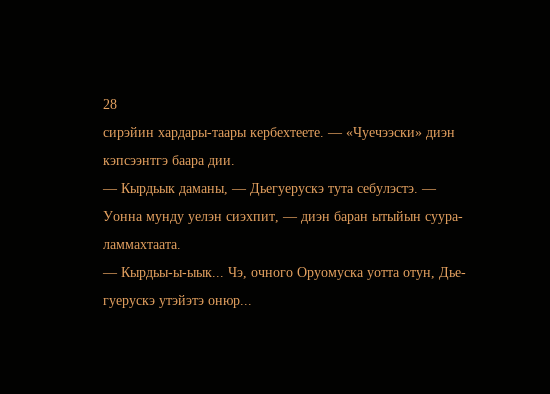28
сирэйин хардары-таары кербехтеете. — «Чуечээски» диэн
кэпсээнтгэ баара дии.
— Кырдьык даманы, — Дьегуерускэ тута себулэстэ. —
Уонна мунду уелэн сиэхпит, — диэн баран ытыйын суура-
ламмахтаата.
— Кырдьы-ы-ыык... Чэ, очного Оруомуска уотта отун, Дье-
гуерускэ утэйэтэ онюр...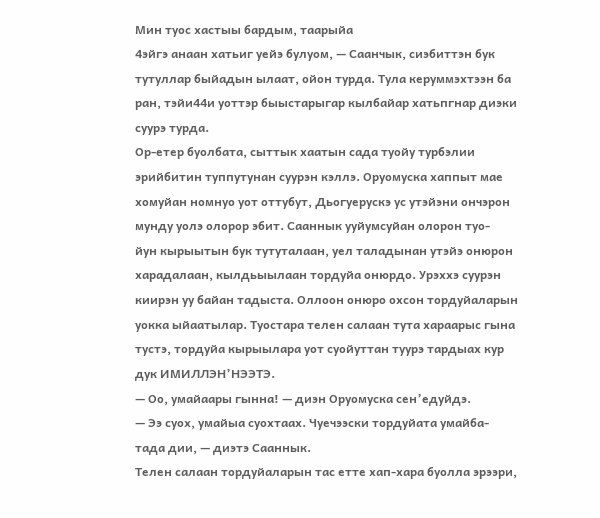Мин туос хастыы бардым, таарыйа
4эйгэ анаан хатьиг уейэ булуом, — Саанчык, сиэбиттэн бук
тутуллар быйадын ылаат, ойон турда. Тула керуммэхтээн ба
ран, тэйи44и уоттэр быыстарыгар кылбайар хатьпгнар диэки
суурэ турда.
Ор-етер буолбата, сыттык хаатын сада туойу турбэлии
эрийбитин туппутунан суурэн кэллэ. Оруомуска хаппыт мае
хомуйан номнуо уот оттубут, Дьогуерускэ ус утэйэни ончэрон
мунду уолэ олорор эбит. Сааннык ууйумсуйан олорон туо-
йун кырыытын бук тутуталаан, уел таладынан утэйэ онюрон
харадалаан, кылдьыылаан тордуйа онюрдо. Урэххэ суурэн
киирэн уу байан тадыста. Оллоон онюро охсон тордуйаларын
уокка ыйаатылар. Туостара телен салаан тута хараарыс гына
тустэ, тордуйа кырыылара уот суойуттан туурэ тардыах кур
дук ИМИЛЛЭН’НЭЭТЭ.
— Оо, умайаары гынна! — диэн Оруомуска сен’едуйдэ.
— Ээ суох, умайыа суохтаах. Чуечээски тордуйата умайба-
тада дии, — диэтэ Сааннык.
Телен салаан тордуйаларын тас етте хап-хара буолла эрээри,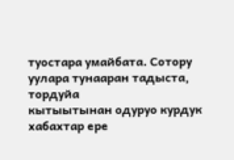туостара умайбата. Сотору уулара тунааран тадыста, тордуйа
кытыытынан одуруо курдук хабахтар ере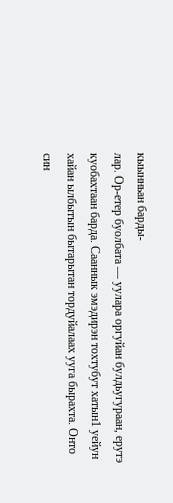кыынньан барды-
лар. Ор-етер буолбата — уулара оргуйан булдьугураан, ерутэ
куобахтаан барда. Сааннык эмэдирэн тохтубут хатын1 уейун
хайан ылбытын бытарытан тордуйалаах ууга бырахта. Онто
син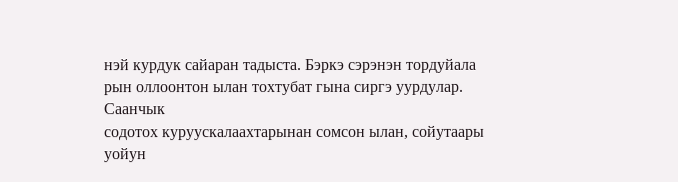нэй курдук сайаран тадыста. Бэркэ сэрэнэн тордуйала
рын оллоонтон ылан тохтубат гына сиргэ уурдулар. Саанчык
содотох куруускалаахтарынан сомсон ылан, сойутаары уойун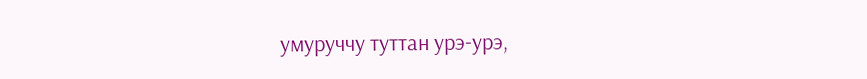умуруччу туттан урэ-урэ,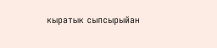кыратык сыпсырыйан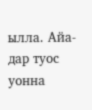ылла. Айа-
дар туос уонна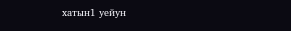хатын1 уейун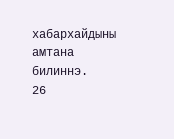хабархайдыны амтана билиннэ.
26